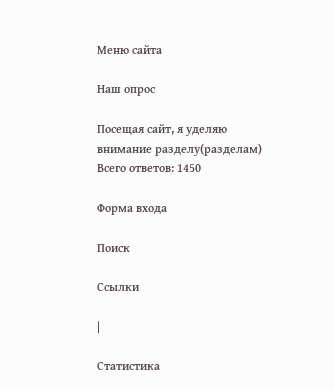Меню сайта

Наш опрос

Посещая сайт, я уделяю внимание разделу(разделам)
Всего ответов: 1450

Форма входа

Поиск

Ссылки

|

Статистика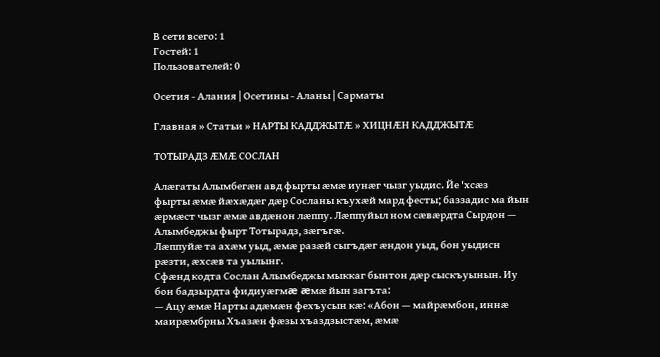В сети всего: 1
Гостей: 1
Пользователей: 0

Осетия - Алания | Осетины - Аланы | Сарматы

Главная » Статьи » НАРТЫ КАДДЖЫТÆ » ХИЦНÆН КАДДЖЫТÆ

ТОТЫРАДЗ ÆМÆ СОСЛАН

Алæгаты Алымбегæн авд фырты æмæ иунæг чызг уыдис. Йе 'хсæз
фырты æмæ йæхæдæг дæр Сосланы къухæй мард фесты; баззадис ма йын
æрмæст чызг æмæ авдæнон лæппу. Лæппуйыл ном сæвæрдта Сырдон —
Алымбеджы фырт Тотырадз, зæгъгæ.
Лæппуйæ та ахæм уыд, æмæ разæй сыгъдæг æндон уыд, бон уыдисн
рæзти, æхсæв та уылынг.
Сфæнд кодта Сослан Алымбеджы мыккаг бынтон дæр сыскъуынын. Иу
бон бадзырдта фидиуæгмæ æмæ йын загъта:
— Ацу æмæ Нарты адæмæн фехъусын кæ: «Абон — майрæмбон, иннæ
маирæмбрны Хъазæн фæзы хъаздзыстæм, æмæ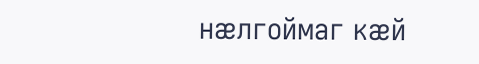нæлгоймаг кæй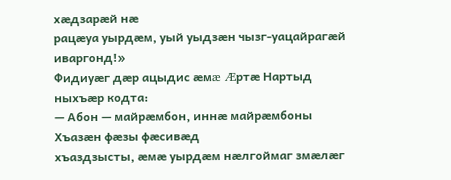хæдзарæй нæ
рацæуа уырдæм, уый уыдзæн чызг-уацайрагæй иваргонд!»
Фидиуæг дæр ацыдис æмæ Æртæ Нартыд ныхъæр кодта:
— Абон — майрæмбон, иннæ майрæмбоны Хъазæн фæзы фæсивæд
хъаздзысты, æмæ уырдæм нæлгоймаг змæлæг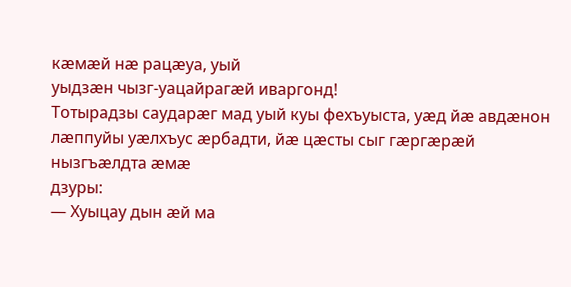кæмæй нæ рацæуа, уый
уыдзæн чызг-уацайрагæй иваргонд!
Тотырадзы саударæг мад уый куы фехъуыста, уæд йæ авдæнон
лæппуйы уæлхъус æрбадти, йæ цæсты сыг гæргæрæй нызгъæлдта æмæ
дзуры:
— Хуыцау дын æй ма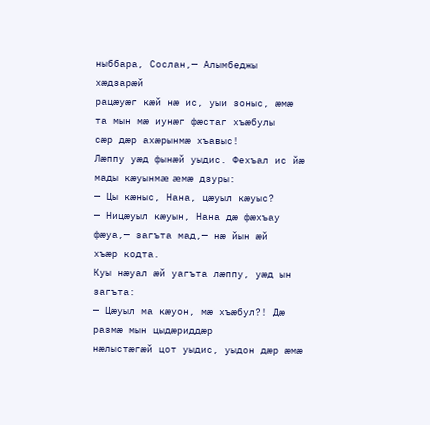ныббара, Сослан,— Алымбеджы хæдзарæй
рацæуæг кæй нæ ис, уыи зоныс, æмæ та мын мæ иунæг фæстаг хъæбулы
сæр дæр ахæрынмæ хъавыс!
Лæппу уæд фынæй уыдис. Фехъал ис йæ мады кæуынмæ æмæ дзуры:
— Цы кæныс, Нана, цæуыл кæуыс?
— Ницæуыл кæуын, Нана дæ фæхъау фæуа,— загъта мад,— нæ йын æй
хъæр кодта.
Куы нæуал æй уагъта лæппу, уæд ын загъта:
— Цæуыл ма кæуон, мæ хъæбул?! Дæ размæ мын цыдæриддæр
нæлыстæгæй цот уыдис, уыдон дæр æмæ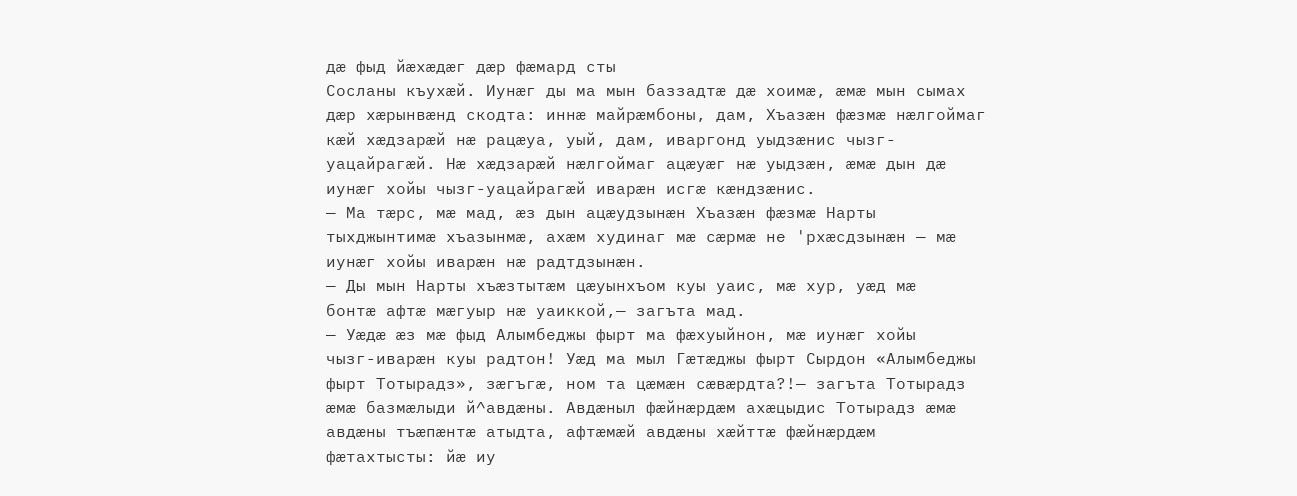дæ фыд йæхæдæг дæр фæмард сты
Сосланы къухæй. Иунæг ды ма мын баззадтæ дæ хоимæ, æмæ мын сымах
дæр хæрынвæнд скодта: иннæ майрæмбоны, дам, Хъазæн фæзмæ нæлгоймаг
кæй хæдзарæй нæ рацæуа, уый, дам, иваргонд уыдзæнис чызг-
уацайрагæй. Нæ хæдзарæй нæлгоймаг ацæуæг нæ уыдзæн, æмæ дын дæ
иунæг хойы чызг-уацайрагæй иварæн исгæ кæндзæнис.
— Ма тæрс, мæ мад, æз дын ацæудзынæн Хъазæн фæзмæ Нарты
тыхджынтимæ хъазынмæ, ахæм худинаг мæ сæрмæ не 'рхæсдзынæн — мæ
иунæг хойы иварæн нæ радтдзынæн.
— Ды мын Нарты хъæзтытæм цæуынхъом куы уаис, мæ хур, уæд мæ
бонтæ афтæ мæгуыр нæ уаиккой,— загъта мад.
— Уæдæ æз мæ фыд Алымбеджы фырт ма фæхуыйнон, мæ иунæг хойы
чызг-иварæн куы радтон! Уæд ма мыл Гæтæджы фырт Сырдон «Алымбеджы
фырт Тотырадз», зæгъгæ, ном та цæмæн сæвæрдта?!— загъта Тотырадз
æмæ базмæлыди й^авдæны. Авдæныл фæйнæрдæм ахæцыдис Тотырадз æмæ
авдæны тъæпæнтæ атыдта, афтæмæй авдæны хæйттæ фæйнæрдæм
фæтахтысты: йæ иу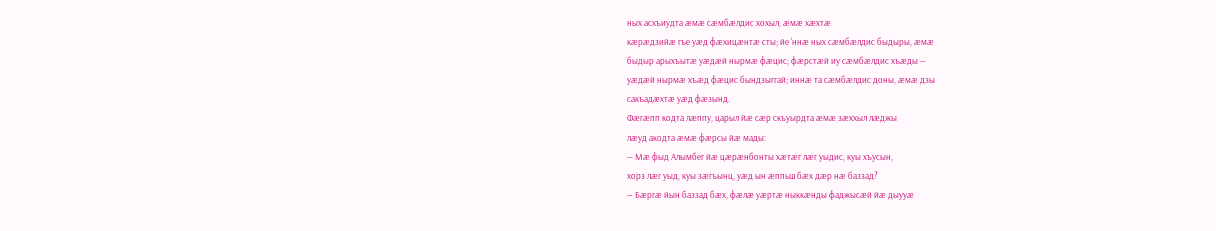ных асхъиудта æмæ сæмбæлдис хохыл, æмæ хæхтæ
кæрæдзийæ гъе уæд фæхицæнтæ сты; йе 'ннæ ных сæмбæлдис быдыры, æмæ
быдыр арыхъытæ уæдæй нырмæ фæцис; фæрстæй иу сæмбæлдис хъæды —
уæдæй нырмæ хъæд фæцис бындзыггай; иннæ та сæмбæлдис доны, æмæ дзы
сакъадæхтæ уæд фæзынд.
Фæгæпп кодта лæппу, царыл йæ сæр скъуырдта æмæ зæххыл лæджы
лæуд акодта æмæ фæрсы йæ мады:
— Мæ фыд Алымбег йæ цæрæнбонты хæтæг лæг уыдис, куы хъусын,
хорз лæг уыд, куы зæгъынц, уæд ын æппьш бæх дæр нæ баззад?
— Бæргæ йын баззад бæх, фæлæ уæртæ ныккæнды фаджысæй йæ дыууæ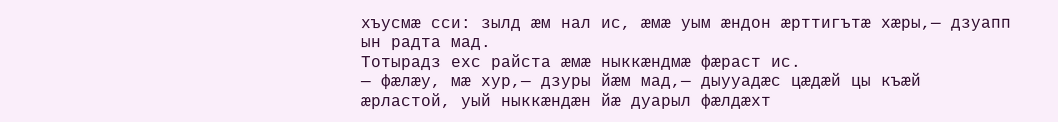хъусмæ сси: зылд æм нал ис, æмæ уым æндон æрттигътæ хæры,— дзуапп
ын радта мад.
Тотырадз ехс райста æмæ ныккæндмæ фæраст ис.
— фæлæу, мæ хур,— дзуры йæм мад,— дыууадæс цæдæй цы къæй
æрластой, уый ныккæндæн йæ дуарыл фæлдæхт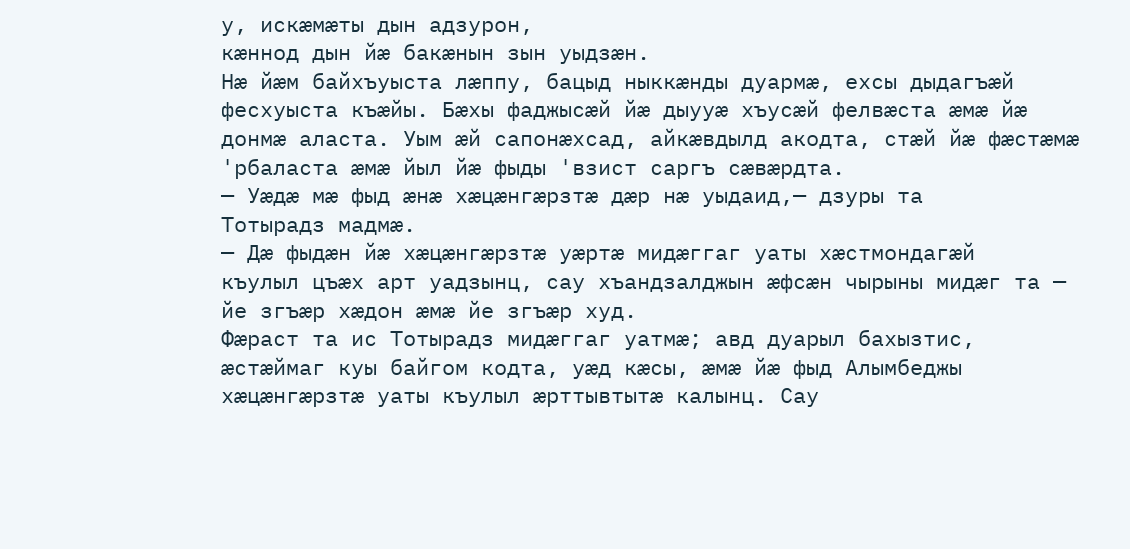у, искæмæты дын адзурон,
кæннод дын йæ бакæнын зын уыдзæн.
Нæ йæм байхъуыста лæппу, бацыд ныккæнды дуармæ, ехсы дыдагъæй
фесхуыста къæйы. Бæхы фаджысæй йæ дыууæ хъусæй фелвæста æмæ йæ
донмæ аласта. Уым æй сапонæхсад, айкæвдылд акодта, стæй йæ фæстæмæ
'рбаласта æмæ йыл йæ фыды 'взист саргъ сæвæрдта.
— Уæдæ мæ фыд æнæ хæцæнгæрзтæ дæр нæ уыдаид,— дзуры та
Тотырадз мадмæ.
— Дæ фыдæн йæ хæцæнгæрзтæ уæртæ мидæггаг уаты хæстмондагæй
къулыл цъæх арт уадзынц, сау хъандзалджын æфсæн чырыны мидæг та —
йе згъæр хæдон æмæ йе згъæр худ.
Фæраст та ис Тотырадз мидæггаг уатмæ; авд дуарыл бахызтис,
æстæймаг куы байгом кодта, уæд кæсы, æмæ йæ фыд Алымбеджы
хæцæнгæрзтæ уаты къулыл æрттывтытæ калынц. Сау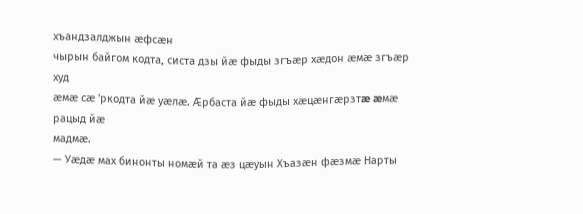хъандзалджын æфсæн
чырын байгом кодта, систа дзы йæ фыды згъæр хæдон æмæ згъæр худ
æмæ сæ 'ркодта йæ уæлæ. Æрбаста йæ фыды хæцæнгæрзтæ æмæ рацыд йæ
мадмæ.
— Уæдæ мах бинонты номæй та æз цæуын Хъазæн фæзмæ Нарты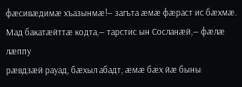фæсивæдимæ хъазынмæ!— загъта æмæ фæраст ис бæхмæ.
Мад бакатæйттæ кодта,— тарстис ын Сосланæй,— фæлæ лæппу
рæвдзæй рауад, бæхыл абадт, æмæ бæх йæ быны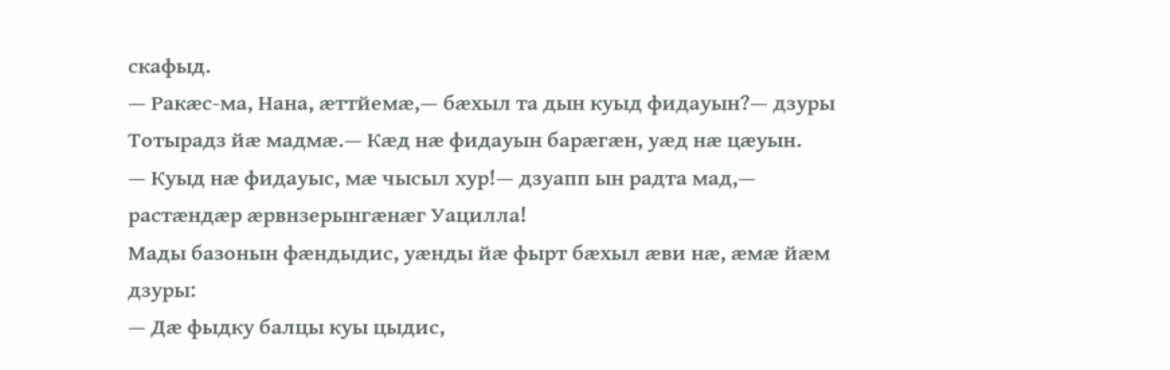скафыд.
— Ракæс-ма, Нана, æттйемæ,— бæхыл та дын куыд фидауын?— дзуры
Тотырадз йæ мадмæ.— Кæд нæ фидауын барæгæн, уæд нæ цæуын.
— Куыд нæ фидауыс, мæ чысыл хур!— дзуапп ын радта мад,—
растæндæр æрвнзерынгæнæг Уацилла!
Мады базонын фæндыдис, уæнды йæ фырт бæхыл æви нæ, æмæ йæм
дзуры:
— Дæ фыдку балцы куы цыдис,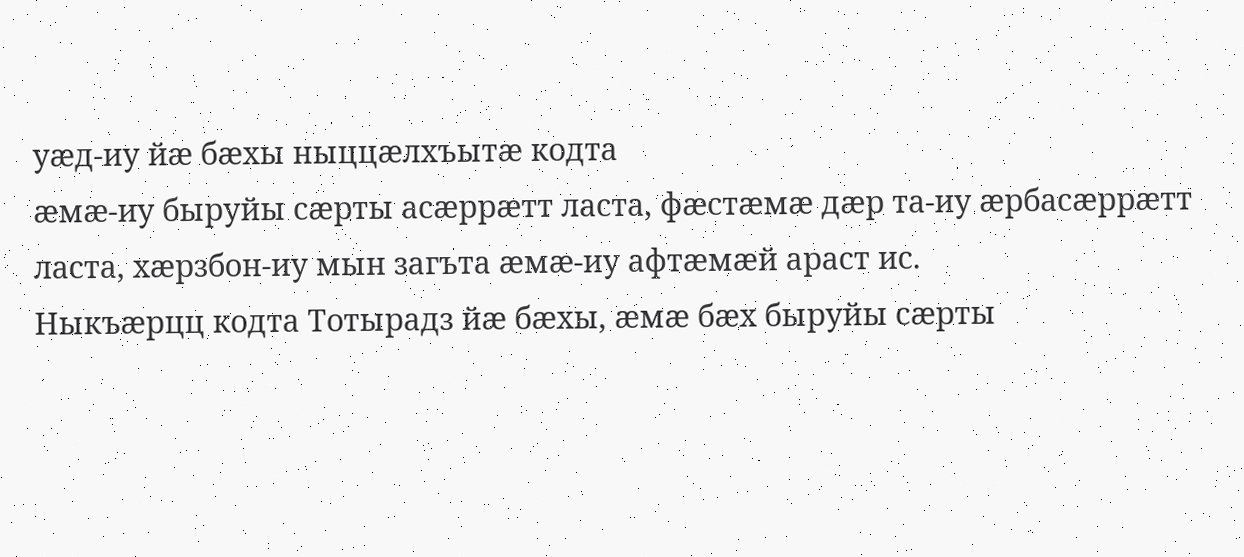уæд-иу йæ бæхы ныццæлхъытæ кодта
æмæ-иу быруйы сæрты асæррæтт ласта, фæстæмæ дæр та-иу æрбасæррæтт
ласта, хæрзбон-иу мын загъта æмæ-иу афтæмæй араст ис.
Ныкъæрцц кодта Тотырадз йæ бæхы, æмæ бæх быруйы сæрты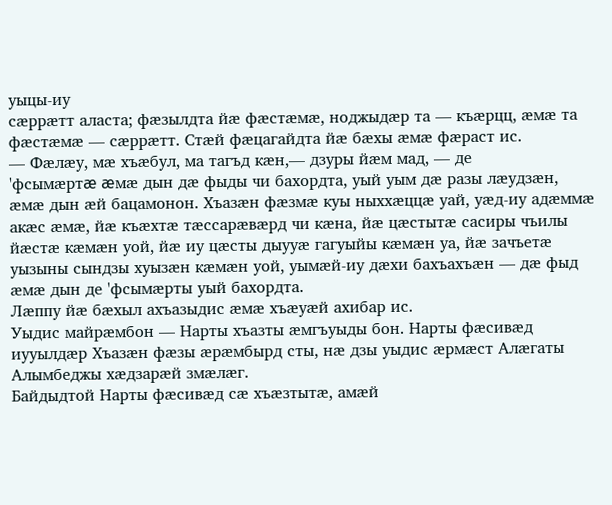уыцы-иу
сæррæтт аласта; фæзылдта йæ фæстæмæ, ноджыдæр та — къæрцц, æмæ та
фæстæмæ — сæррæтт. Стæй фæцагайдта йæ бæхы æмæ фæраст ис.
— Фæлæу, мæ хъæбул, ма тагъд кæн,— дзуры йæм мад, — де
'фсымæртæ æмæ дын дæ фыды чи бахордта, уый уым дæ разы лæудзæн,
æмæ дын æй бацамонон. Хъазæн фæзмæ куы ныххæццæ уай, уæд-иу адæммæ
акæс æмæ, йæ къæхтæ тæссарæвæрд чи кæна, йæ цæстытæ сасиры чъилы
йæстæ кæмæн уой, йæ иу цæсты дыууæ гагуыйы кæмæн уа, йæ зачъетæ
уызыны сындзы хуызæн кæмæн уой, уымæй-иу дæхи бахъахъæн — дæ фыд
æмæ дын де 'фсымæрты уый бахордта.
Лæппу йæ бæхыл ахъазыдис æмæ хъæуæй ахибар ис.
Уыдис майрæмбон — Нарты хъазты æмгъуыды бон. Нарты фæсивæд
иууылдæр Хъазæн фæзы æрæмбырд сты, нæ дзы уыдис æрмæст Алæгаты
Алымбеджы хæдзарæй змæлæг.
Байдыдтой Нарты фæсивæд сæ хъæзтытæ, амæй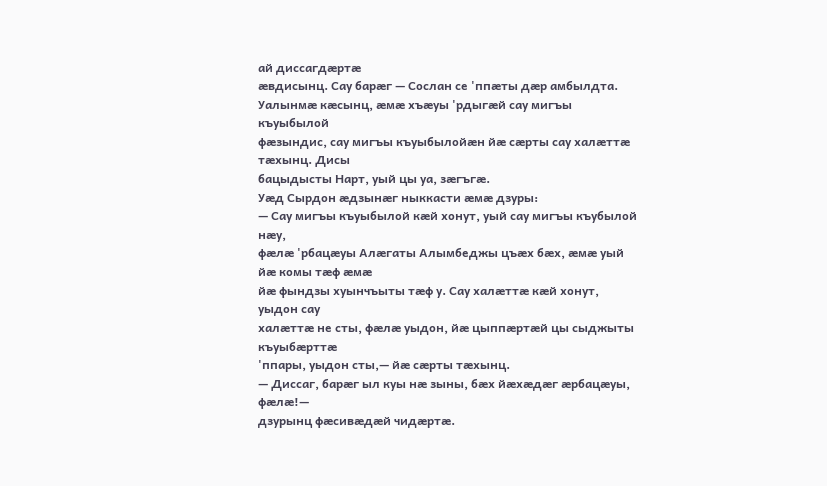ай диссагдæртæ
æвдисынц. Сау барæг — Сослан се 'ппæты дæр амбылдта.
Уалынмæ кæсынц, æмæ хъæуы 'рдыгæй сау мигъы къуыбылой
фæзындис, сау мигъы къуыбылойæн йæ сæрты сау халæттæ тæхынц. Дисы
бацыдысты Нарт, уый цы уа, зæгъгæ.
Уæд Сырдон æдзынæг ныккасти æмæ дзуры:
— Сау мигъы къуыбылой кæй хонут, уый сау мигъы къубылой нæу,
фæлæ 'рбацæуы Алæгаты Алымбеджы цъæх бæх, æмæ уый йæ комы тæф æмæ
йæ фындзы хуынчъыты тæф у. Сау халæттæ кæй хонут, уыдон сау
халæттæ не сты, фæлæ уыдон, йæ цыппæртæй цы сыджыты къуыбæрттæ
'ппары, уыдон сты,— йæ сæрты тæхынц.
— Диссаг, барæг ыл куы нæ зыны, бæх йæхæдæг æрбацæуы, фæлæ!—
дзурынц фæсивæдæй чидæртæ.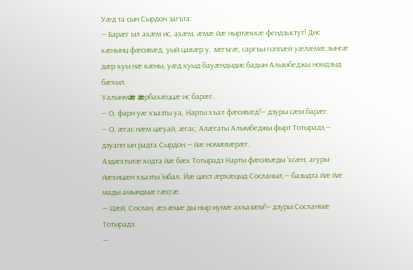Уæд та сын Сырдон загъта:
— Барæг ыл ахæм ис, ахæм, æмæ йæ ныртæккæ фендзыстут! Дис
кæнынц фæсивæд, уый цавæр у, зæгъгæ, саргъы гоппæй уæлæмæ зынгæ
дæр куы нæ кæны, уæд куыд бауæндыдис бадын Алымбеджы номдзыд
бæхыл.
Уалынмæ æрбахæццæ ис барæг.
— О, фарн уæ хъазты уа, Нарты хъал фæсивæд!— дзуры сæм барæг.
— О, æгас нæм цæуай, æгас, Алæгаты Алымбеджы фырт Тотырадз,—
дзуапп ын радта Сырдон — йæ номæвæрæг.
Аздæхтытæ кодта йæ бæх Тотырадз Нарты фæсивæды 'хсæн, агуры
йæхицæн хъазты 'мбал. Йæ цæст æрхæцыд Сосланыл,— базыдта йæ йæ
мады амындмæ гæсгæ.
— Цæй, Сослан, æз æмæ ды ныр иумæ ахъазæм!— дзуры Сосланмæ
Тотырадз.
—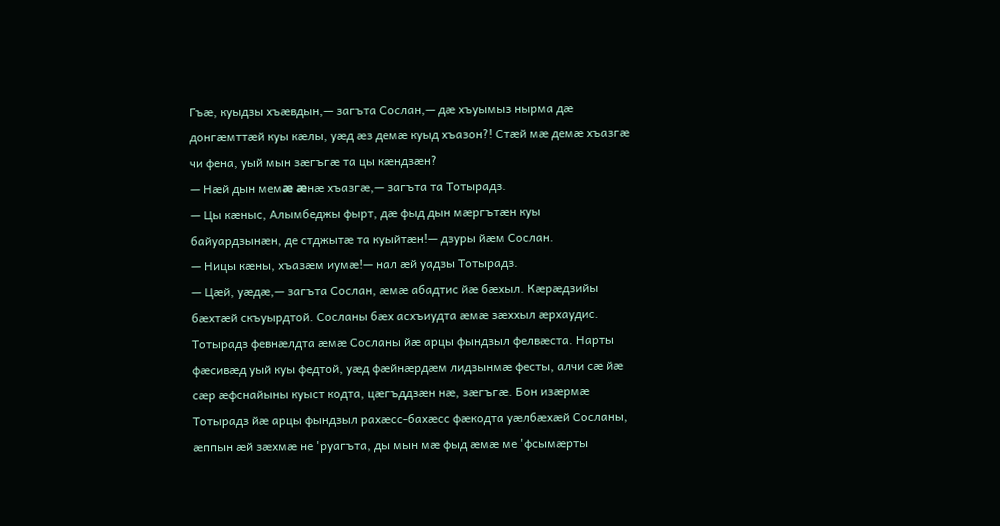Гъæ, куыдзы хъæвдын,— загъта Сослан,— дæ хъуымыз нырма дæ
донгæмттæй куы кæлы, уæд æз демæ куыд хъазон?! Стæй мæ демæ хъазгæ
чи фена, уый мын зæгъгæ та цы кæндзæн?
— Нæй дын мемæ æнæ хъазгæ,— загъта та Тотырадз.
— Цы кæныс, Алымбеджы фырт, дæ фыд дын мæргътæн куы
байуардзынæн, де стджытæ та куыйтæн!— дзуры йæм Сослан.
— Ницы кæны, хъазæм иумæ!— нал æй уадзы Тотырадз.
— Цæй, уæдæ,— загъта Сослан, æмæ абадтис йæ бæхыл. Кæрæдзийы
бæхтæй скъуырдтой. Сосланы бæх асхъиудта æмæ зæххыл æрхаудис.
Тотырадз февнæлдта æмæ Сосланы йæ арцы фындзыл фелвæста. Нарты
фæсивæд уый куы федтой, уæд фæйнæрдæм лидзынмæ фесты, алчи сæ йæ
сæр æфснайыны куыст кодта, цæгъддзæн нæ, зæгъгæ. Бон изæрмæ
Тотырадз йæ арцы фындзыл рахæсс-бахæсс фæкодта уæлбæхæй Сосланы,
æппын æй зæхмæ не 'руагъта, ды мын мæ фыд æмæ ме 'фсымæрты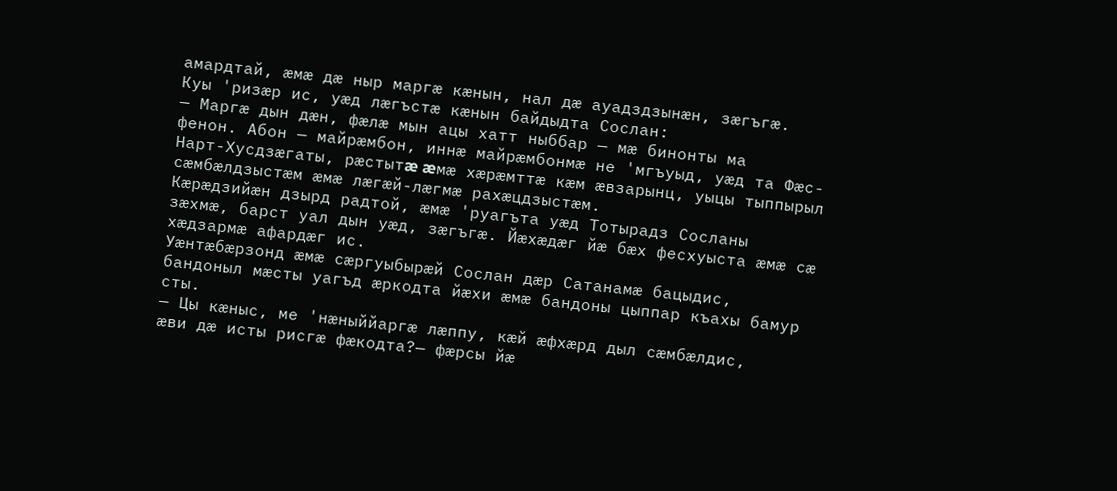амардтай, æмæ дæ ныр маргæ кæнын, нал дæ ауадздзынæн, зæгъгæ.
Куы 'ризæр ис, уæд лæгъстæ кæнын байдыдта Сослан:
— Маргæ дын дæн, фæлæ мын ацы хатт ныббар — мæ бинонты ма
фенон. Абон — майрæмбон, иннæ майрæмбонмæ не 'мгъуыд, уæд та Фæс-
Нарт-Хусдзæгаты, рæстытæ æмæ хæрæмттæ кæм æвзарынц, уыцы тыппырыл
сæмбæлдзыстæм æмæ лæгæй-лæгмæ рахæцдзыстæм.
Кæрæдзийæн дзырд радтой, æмæ 'руагъта уæд Тотырадз Сосланы
зæхмæ, барст уал дын уæд, зæгъгæ. Йæхæдæг йæ бæх фесхуыста æмæ сæ
хæдзармæ афардæг ис.
Уæнтæбæрзонд æмæ сæргуыбырæй Сослан дæр Сатанамæ бацыдис,
бандоныл мæсты уагъд æркодта йæхи æмæ бандоны цыппар къахы бамур
сты.
— Цы кæныс, ме 'нæныййаргæ лæппу, кæй æфхæрд дыл сæмбæлдис,
æви дæ исты рисгæ фæкодта?— фæрсы йæ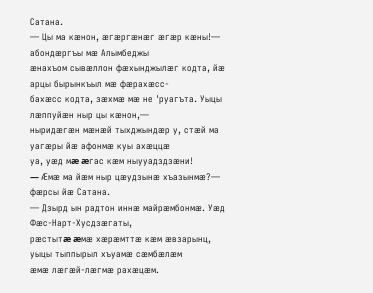Сатана.
— Цы ма кæнон, æгæргæнæг æгæр кæны!— абондæргъы мæ Алымбеджы
æнахъом сывæллон фæхынджылæг кодта, йæ арцы бырынкъыл мæ фæрахæсс-
бахæсс кодта, зæхмæ мæ не 'руагъта. Уыцы лæппуйæн ныр цы кæнон,—
ныридæгæн мæнæй тыхджындæр у, стæй ма уагæры йæ афонмæ куы ахæццæ
уа, уæд мæ æгас кæм ныууадздзæни!
— Æмæ ма йæм ныр цæудзынæ хъазынмæ?— фæрсы йæ Сатана.
— Дзырд ын радтон иннæ майрæмбонмæ. Уæд Фæс-Нарт-Хусдзæгаты,
рæстытæ æмæ хæрæмттæ кæм æвзарынц, уыцы тыппырыл хъуамæ сæмбæлæм
æмæ лæгæй-лæгмæ рахæцæм.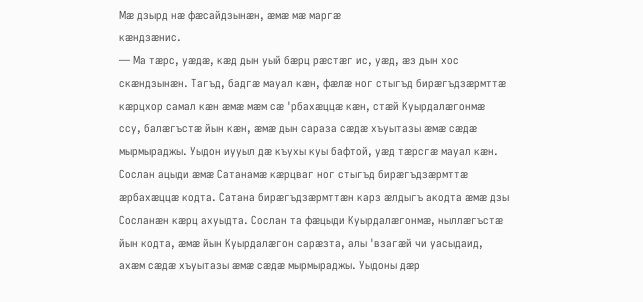Мæ дзырд нæ фæсайдзынæн, æмæ мæ маргæ
кæндзæнис.
— Ма тæрс, уæдæ, кæд дын уый бæрц рæстæг ис, уæд, æз дын хос
скæндзынæн. Тагъд, бадгæ мауал кæн, фæлæ ног стыгъд бирæгъдзæрмттæ
кæрцхор самал кæн æмæ мæм сæ 'рбахæццæ кæн, стæй Куырдалæгонмæ
ссу, балæгъстæ йын кæн, æмæ дын сараза сæдæ хъуытазы æмæ сæдæ
мырмыраджы. Уыдон иууыл дæ къухы куы бафтой, уæд тæрсгæ мауал кæн.
Сослан ацыди æмæ Сатанамæ кæрцваг ног стыгъд бирæгъдзæрмттæ
æрбахæццæ кодта. Сатана бирæгъдзæрмттæн карз æлдыгъ акодта æмæ дзы
Сосланæн кæрц ахуыдта. Сослан та фæцыди Куырдалæгонмæ, ныллæгъстæ
йын кодта, æмæ йын Куырдалæгон сарæзта, алы 'взагæй чи уасыдаид,
ахæм сæдæ хъуытазы æмæ сæдæ мырмыраджы. Уыдоны дæр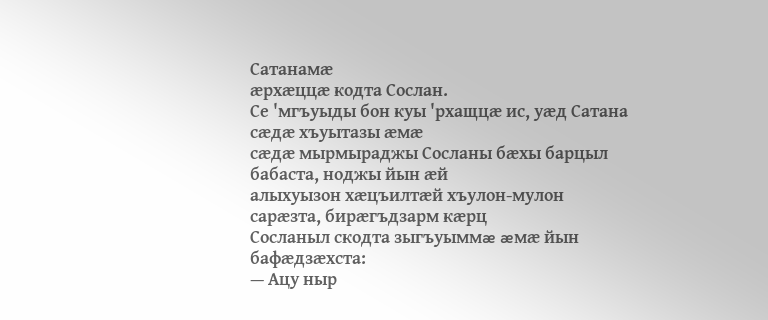Сатанамæ
æрхæццæ кодта Сослан.
Се 'мгъуыды бон куы 'рхащцæ ис, уæд Сатана сæдæ хъуытазы æмæ
сæдæ мырмыраджы Сосланы бæхы барцыл бабаста, ноджы йын æй
алыхуызон хæцъилтæй хъулон-мулон сарæзта, бирæгъдзарм кæрц
Сосланыл скодта зыгъуыммæ æмæ йын бафæдзæхста:
— Ацу ныр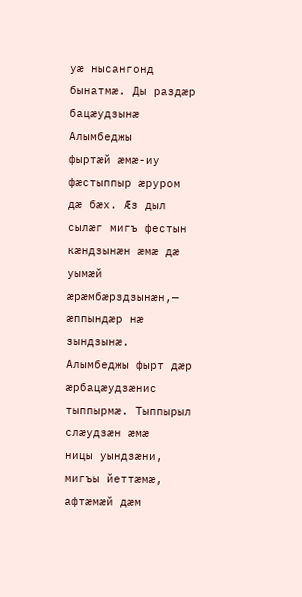уæ нысангонд бынатмæ. Ды раздæр бацæудзынæ Алымбеджы
фыртæй æмæ-иу фæстыппыр æруром дæ бæх. Æз дыл сылæг мигъ фестын
кæндзынæн æмæ дæ уымæй æрæмбæрздзынæн,— æппындæр нæ зындзынæ.
Алымбеджы фырт дæр æрбацæудзæнис тыппырмæ. Тыппырыл слæудзæн æмæ
ницы уындзæни, мигъы йеттæмæ, афтæмæй дæм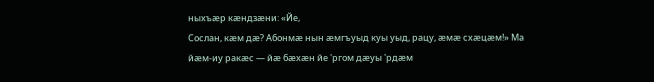ныхъæр кæндзæни: «Йе,
Сослан, кæм дæ? Абонмæ нын æмгъуыд куы уыд, рацу, æмæ схæцæм!» Ма
йæм-иу ракæс — йæ бæхæн йе 'ргом дæуы 'рдæм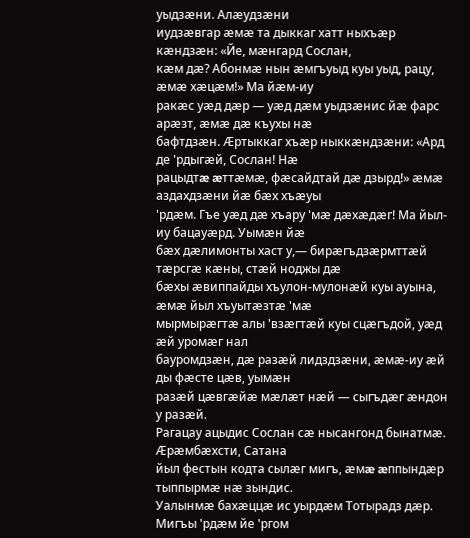уыдзæни. Алæудзæни
иудзæвгар æмæ та дыккаг хатт ныхъæр кæндзæн: «Йе, мæнгард Сослан,
кæм дæ? Абонмæ нын æмгъуыд куы уыд, рацу, æмæ хæцæм!» Ма йæм-иу
ракæс уæд дæр — уæд дæм уыдзæнис йæ фарс арæзт, æмæ дæ къухы нæ
бафтдзæн. Æртыккаг хъæр ныккæндзæни: «Ард де 'рдыгæй, Сослан! Нæ
рацыдтæ æттæмæ, фæсайдтай дæ дзырд!» æмæ аздахдзæни йæ бæх хъæуы
'рдæм. Гъе уæд дæ хъару 'мæ дæхæдæг! Ма йыл-иу бацауæрд. Уымæн йæ
бæх дæлимонты хаст у,— бирæгъдзæрмттæй тæрсгæ кæны, стæй ноджы дæ
бæхы æвиппайды хъулон-мулонæй куы ауына, æмæ йыл хъуытæзтæ 'мæ
мырмырæгтæ алы 'взæгтæй куы сцæгъдой, уæд æй уромæг нал
бауромдзæн, дæ разæй лидздзæни, æмæ-иу æй ды фæсте цæв, уымæн
разæй цæвгæйæ мæлæт нæй — сыгъдæг æндон у разæй.
Рагацау ацыдис Сослан сæ нысангонд бынатмæ. Æрæмбæхсти, Сатана
йыл фестын кодта сылæг мигъ, æмæ æппындæр тыппырмæ нæ зындис.
Уалынмæ бахæццæ ис уырдæм Тотырадз дæр. Мигъы 'рдæм йе 'ргом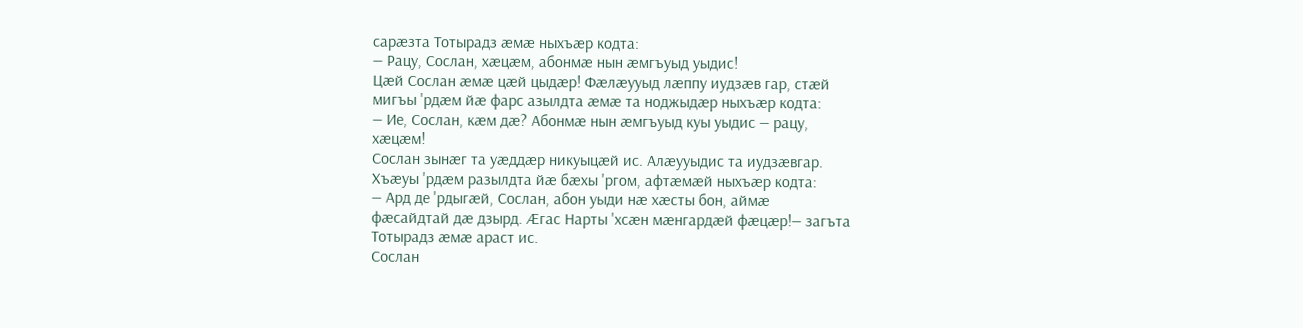сарæзта Тотырадз æмæ ныхъæр кодта:
— Рацу, Сослан, хæцæм, абонмæ нын æмгъуыд уыдис!
Цæй Сослан æмæ цæй цыдæр! Фæлæууыд лæппу иудзæв гар, стæй
мигъы 'рдæм йæ фарс азылдта æмæ та ноджыдæр ныхъæр кодта:
— Ие, Сослан, кæм дæ? Абонмæ нын æмгъуыд куы уыдис — рацу,
хæцæм!
Сослан зынæг та уæддæр никуыцæй ис. Алæууыдис та иудзæвгар.
Хъæуы 'рдæм разылдта йæ бæхы 'ргом, афтæмæй ныхъæр кодта:
— Ард де 'рдыгæй, Сослан, абон уыди нæ хæсты бон, аймæ
фæсайдтай дæ дзырд. Æгас Нарты 'хсæн мæнгардæй фæцæр!— загъта
Тотырадз æмæ араст ис.
Сослан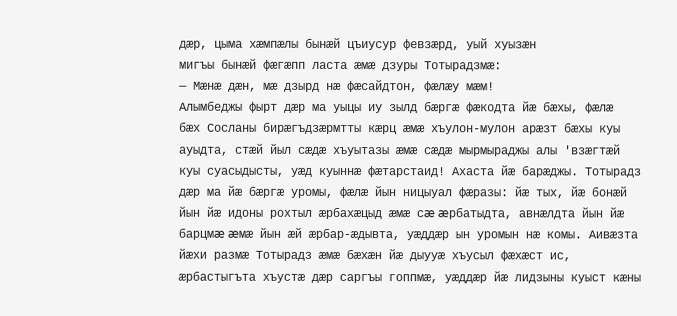дæр, цыма хæмпæлы бынæй цъиусур февзæрд, уый хуызæн
мигъы бынæй фæгæпп ласта æмæ дзуры Тотырадзмæ:
— Мæнæ дæн, мæ дзырд нæ фæсайдтон, фæлæу мæм!
Алымбеджы фырт дæр ма уыцы иу зылд бæргæ фæкодта йæ бæхы, фæлæ
бæх Сосланы бирæгъдзæрмтты кæрц æмæ хъулон-мулон арæзт бæхы куы
ауыдта, стæй йыл сæдæ хъуытазы æмæ сæдæ мырмыраджы алы 'взæгтæй
куы суасыдысты, уæд куыннæ фæтарстаид! Ахаста йæ барæджы. Тотырадз
дæр ма йæ бæргæ уромы, фæлæ йын ницыуал фæразы: йæ тых, йæ бонæй
йын йæ идоны рохтыл æрбахæцыд æмæ сæ æрбатыдта, авнæлдта йын йæ
барцмæ æмæ йын æй æрбар-æдывта, уæддæр ын уромын нæ комы. Аивæзта
йæхи размæ Тотырадз æмæ бæхæн йæ дыууæ хъусыл фæхæст ис,
æрбастыгъта хъустæ дæр саргъы гоппмæ, уæддæр йæ лидзыны куыст кæны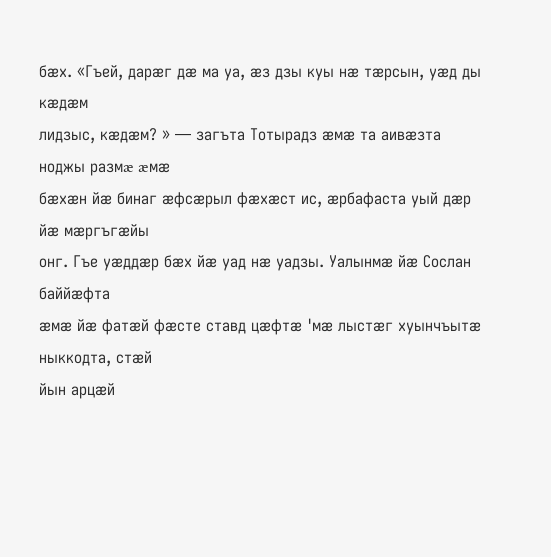бæх. «Гъей, дарæг дæ ма уа, æз дзы куы нæ тæрсын, уæд ды кæдæм
лидзыс, кæдæм? » — загъта Тотырадз æмæ та аивæзта ноджы размæ æмæ
бæхæн йæ бинаг æфсæрыл фæхæст ис, æрбафаста уый дæр йæ мæргъгæйы
онг. Гъе уæддæр бæх йæ уад нæ уадзы. Уалынмæ йæ Сослан баййæфта
æмæ йæ фатæй фæсте ставд цæфтæ 'мæ лыстæг хуынчъытæ ныккодта, стæй
йын арцæй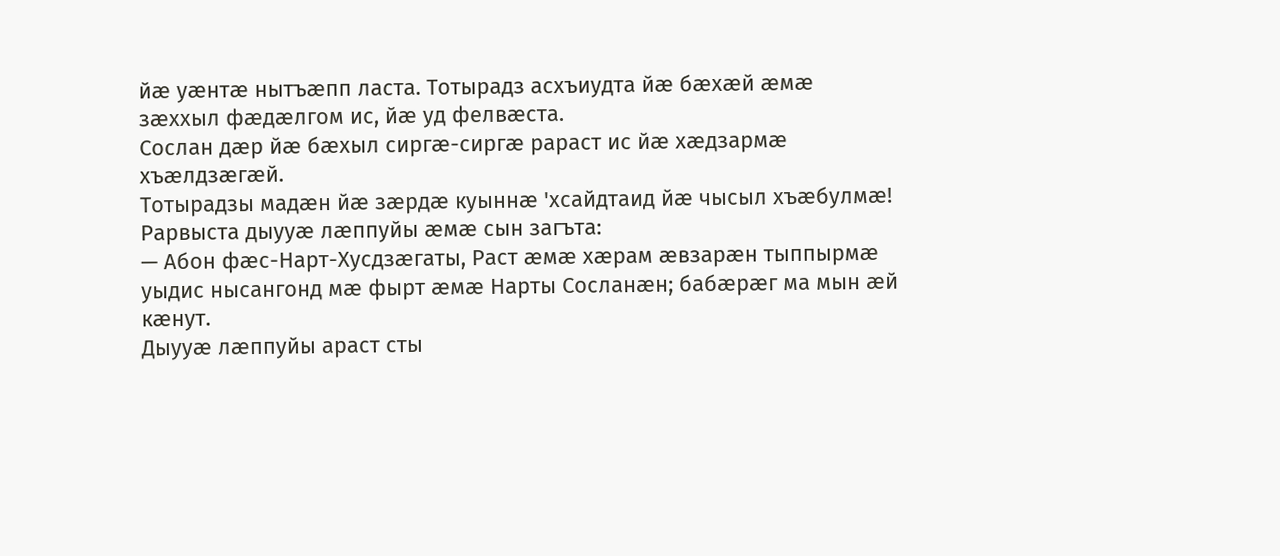йæ уæнтæ нытъæпп ласта. Тотырадз асхъиудта йæ бæхæй æмæ
зæххыл фæдæлгом ис, йæ уд фелвæста.
Сослан дæр йæ бæхыл сиргæ-сиргæ рараст ис йæ хæдзармæ
хъæлдзæгæй.
Тотырадзы мадæн йæ зæрдæ куыннæ 'хсайдтаид йæ чысыл хъæбулмæ!
Рарвыста дыууæ лæппуйы æмæ сын загъта:
— Абон фæс-Нарт-Хусдзæгаты, Раст æмæ хæрам æвзарæн тыппырмæ
уыдис нысангонд мæ фырт æмæ Нарты Сосланæн; бабæрæг ма мын æй
кæнут.
Дыууæ лæппуйы араст сты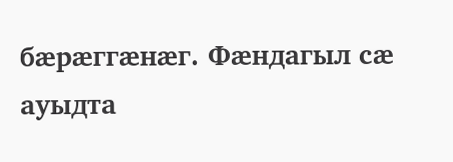бæрæггæнæг. Фæндагыл сæ ауыдта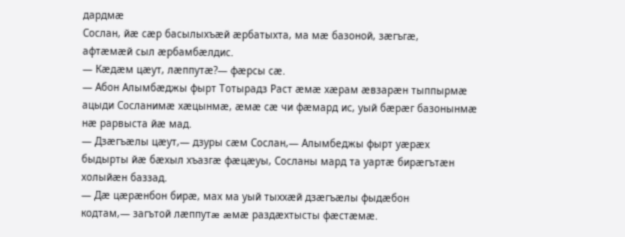дардмæ
Сослан, йæ сæр басылыхъæй æрбатыхта, ма мæ базоной, зæгъгæ,
афтæмæй сыл æрбамбæлдис.
— Кæдæм цæут, лæппутæ?— фæрсы сæ.
— Абон Алымбæджы фырт Тотырадз Раст æмæ хæрам æвзарæн тыппырмæ
ацыди Сосланимæ хæцынмæ, æмæ сæ чи фæмард ис, уый бæрæг базонынмæ
нæ рарвыста йæ мад.
— Дзæгъæлы цæут,— дзуры сæм Сослан,— Алымбеджы фырт уæрæх
быдырты йæ бæхыл хъазгæ фæцæуы, Сосланы мард та уартæ бирæгътæн
холыйæн баззад.
— Дæ цæрæнбон бирæ, мах ма уый тыххæй дзæгъæлы фыдæбон
кодтам,— загътой лæппутæ æмæ раздæхтысты фæстæмæ.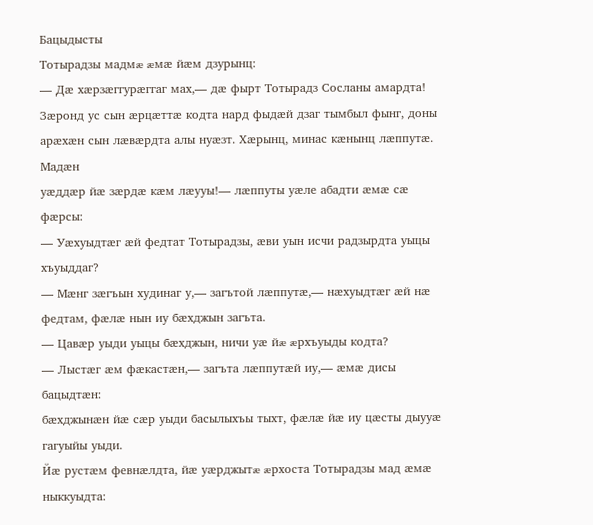Бацыдысты
Тотырадзы мадмæ æмæ йæм дзурынц:
— Дæ хæрзæггурæггаг мах,— дæ фырт Тотырадз Сосланы амардта!
Зæронд ус сын æрцæттæ кодта нард фыдæй дзаг тымбыл фынг, доны
арæхæн сын лæвæрдта алы нуæзт. Хæрынц, минас кæнынц лæппутæ. Мадæн
уæддæр йæ зæрдæ кæм лæууы!— лæппуты уæле абадти æмæ сæ фæрсы:
— Уæхуыдтæг æй федтат Тотырадзы, æви уын исчи радзырдта уыцы
хъуыддаг?
— Мæнг зæгъын худинаг у,— загътой лæппутæ,— нæхуыдтæг æй нæ
федтам, фæлæ нын иу бæхджын загъта.
— Цавæр уыди уыцы бæхджын, ничи уæ йæ æрхъуыды кодта?
— Лыстæг æм фæкастæн,— загъта лæппутæй иу,— æмæ дисы бацыдтæн:
бæхджынæн йæ сæр уыди басылыхъы тыхт, фæлæ йæ иу цæсты дыууæ
гагуыйы уыди.
Йæ рустæм февнæлдта, йæ уæрджытæ æрхоста Тотырадзы мад æмæ
ныккуыдта: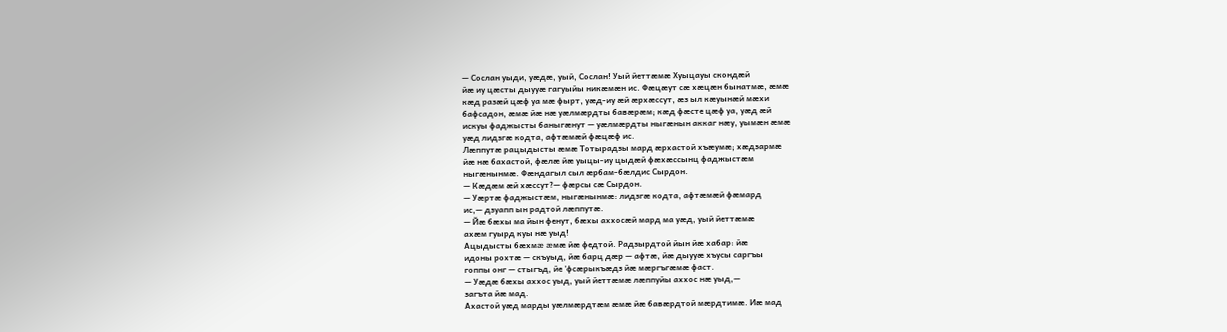— Сослан уыди, уæдæ, уый, Сослан! Уый йеттæмæ Хуыцауы скондæй
йæ иу цæсты дыууæ гагуыйы никæмæн ис. Фæцæут сæ хæцæн бынатмæ, æмæ
кæд разæй цæф уа мæ фырт, уæд-иу æй æрхæссут, æз ыл кæуынæй мæхи
бафсадон, æмæ йæ нæ уæлмæрдты бавæрæм; кæд фæсте цæф уа, уæд æй
искуы фаджысты баныгæнут — уæлмæрдты ныгæнын аккаг нæу, уымæн æмæ
уæд лидзгæ кодта, афтæмæй фæцæф ис.
Лæппутæ рацыдысты æмæ Тотырадзы мард æрхастой хъæумæ; хæдзармæ
йæ нæ бахастой, фæлæ йæ уыцы-иу цыдæй фæхæссынц фаджыстæм
ныгæнынмæ. Фæндагыл сыл æрбам-бæлдис Сырдон.
— Кæдæм æй хæссут?— фæрсы сæ Сырдон.
— Уæртæ фаджыстæм, ныгæнынмæ: лидзгæ кодта, афтæмæй фæмард
ис,— дзуапп ын радтой лæппутæ.
— Йæ бæхы ма йын фенут, бæхы аххосæй мард ма уæд, уый йеттæмæ
ахæм гуырд куы нæ уыд!
Ацыдысты бæхмæ æмæ йæ федтой. Радзырдтой йын йæ хабар: йæ
идоны рохтæ — скъуыд, йæ барц дæр — афтæ, йæ дыууæ хъусы саргъы
гоппы онг — стыгъд, йе 'фсæрыкъæдз йæ мæргъгæмæ фаст.
— Уæдæ бæхы аххос уыд, уый йеттæмæ лæппуйы аххос нæ уыд,—
загъта йæ мад.
Ахастой уæд марды уæлмæрдтæм æмæ йæ бавæрдтой мæрдтимæ. Иæ мад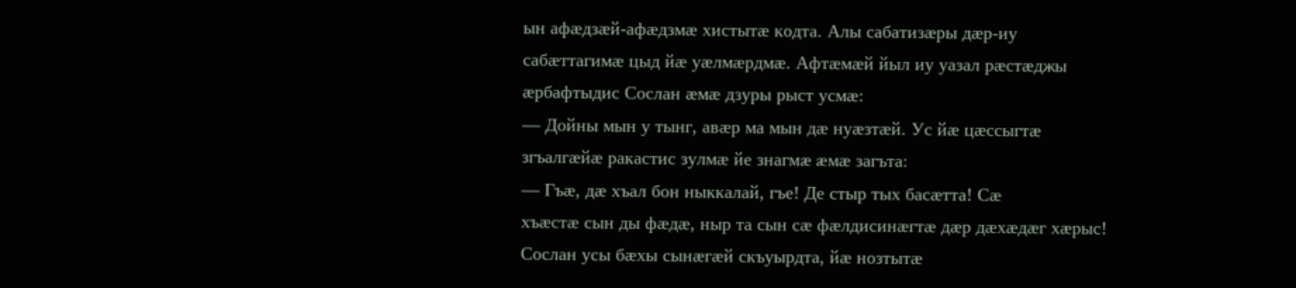ын афæдзæй-афæдзмæ хистытæ кодта. Алы сабатизæры дæр-иу
сабæттагимæ цыд йæ уæлмæрдмæ. Афтæмæй йыл иу уазал рæстæджы
æрбафтыдис Сослан æмæ дзуры рыст усмæ:
— Дойны мын у тынг, авæр ма мын дæ нуæзтæй. Ус йæ цæссыгтæ
згъалгæйæ ракастис зулмæ йе знагмæ æмæ загъта:
— Гъæ, дæ хъал бон ныккалай, гъе! Де стыр тых басæтта! Сæ
хъæстæ сын ды фæдæ, ныр та сын сæ фæлдисинæгтæ дæр дæхæдæг хæрыс!
Сослан усы бæхы сынæгæй скъуырдта, йæ нозтытæ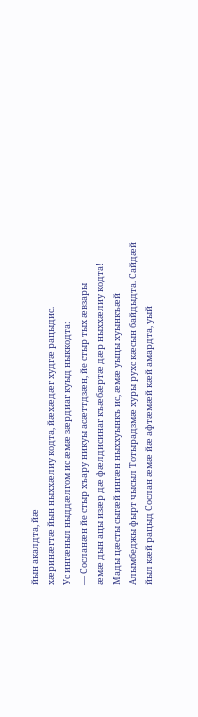йын акалдта, йæ
хæринæгтæ йын ныххæлиу кодта, йæхæдæг худгæ рацыдис.
Ус ингæныл ныддæлгом ис æмæ зæрдиаг куыд ныккодта:
— Сосланæн йе стыр хъару никуы асæттдзæн, йе стыр тых æвзары
æмæ дын ацы изæр дæ фæлдисинаг къæбæртæ дæр ныххæлиу кодта!
Мады цæсты сыгæй ингæн ныххуынкъ ис, æмæ уыцы хуынкъæй
Алымбеджы фырт чысыл Тотырадзмæ хуры рухс кæсын байдыдта. Сайдæй
йыл кæй рацыд Сослан æмæ йæ афтæмæй кæй амардта, уый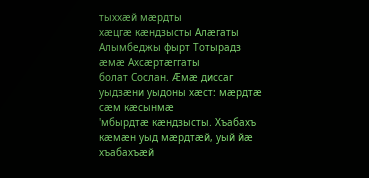тыххæй мæрдты
хæцгæ кæндзысты Алæгаты Алымбеджы фырт Тотырадз æмæ Ахсæртæггаты
болат Сослан. Æмæ диссаг уыдзæни уыдоны хæст: мæрдтæ сæм кæсынмæ
'мбырдтæ кæндзысты. Хъабахъ кæмæн уыд мæрдтæй, уый йæ хъабахъæй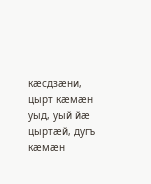кæсдзæни, цырт кæмæн уыд, уый йæ цыртæй, дугъ кæмæн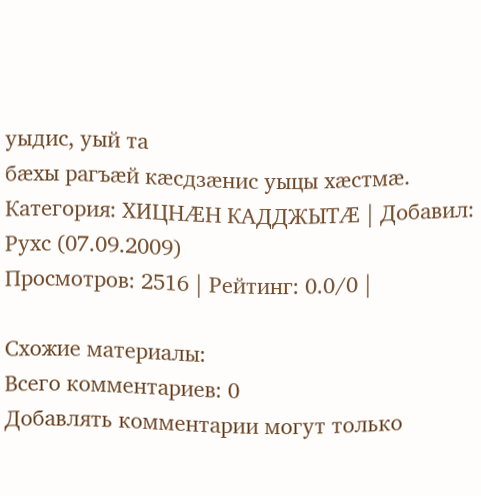уыдис, уый та
бæхы рагъæй кæсдзæнис уыцы хæстмæ.
Категория: ХИЦНÆН КАДДЖЫТÆ | Добавил: Рухс (07.09.2009)
Просмотров: 2516 | Рейтинг: 0.0/0 |

Схожие материалы:
Всего комментариев: 0
Добавлять комментарии могут только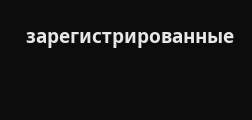зарегистрированные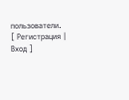пользователи.
[ Регистрация | Вход ]